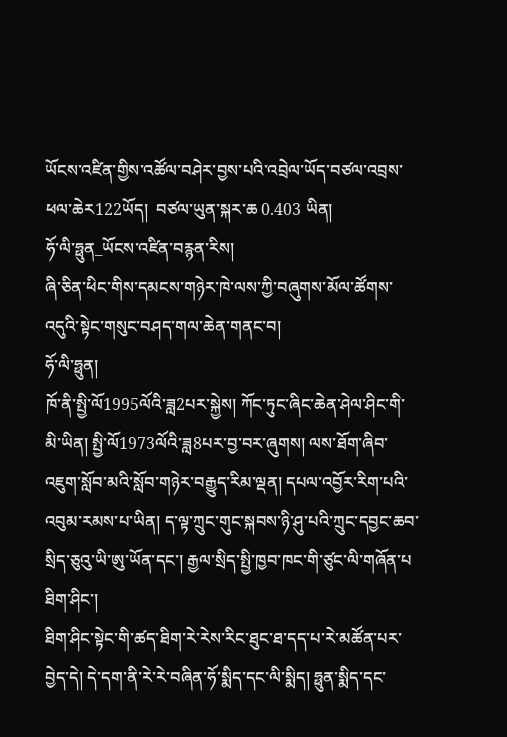ཡོངས་འཛིན་གྱིས་འཚོལ་བཤེར་བྱས་པའི་འབྲེལ་ཡོད་བཙལ་འབྲས་ཕལ་ཆེར122ཡོད།  བཙལ་ཡུན་སྐར་ཆ 0.403 ཡིན།
ཧོ་ལི་ཧྥུན_ཡོངས་འཛིན་བརྙན་རིས།
ཞི་ཅིན་ཕིང་གིས་དམངས་གཉེར་ཁེ་ལས་ཀྱི་བཞུགས་མོལ་ཚོགས་འདུའི་སྟེང་གསུང་བཤད་གལ་ཆེན་གནང་བ།
ཧོ་ལི་ཧྥུན།
ཁོ་ནི་སྤྱི་ལོ1995ལོའི་ཟླ2པར་སྐྱེས། ཀོང་ཏུང་ཞིང་ཆེན་ཤེལ་ཤིང་གི་མི་ཡིན། སྤྱི་ལོ1973ལོའི་ཟླ8པར་བྱ་བར་ཞུགས། ལས་ཐོག་ཞིབ་འཇུག་སློབ་མའི་སློབ་གཉེར་བརྒྱུད་རིམ་ལྡན། དཔལ་འབྱོར་རིག་པའི་འབུམ་རམས་པ་ཡིན། ད་ལྟ་ཀྲུང་གུང་སྐབས་ཉི་ཤུ་པའི་ཀྲུང་དབྱང་ཆབ་སྲིད་ཅུའུ་ཡི་ཨུ་ཡོན་དང་། རྒྱལ་སྲིད་སྤྱི་ཁྱབ་ཁང་གི་ཙུང་ལི་གཞོན་པ
ཐིག་ཤིང་།
ཐིག་ཤིང་སྟེང་གི་ཚད་ཐིག་རེ་རེས་རིང་ཐུང་ཐ་དད་པ་རེ་མཚོན་པར་བྱེད་དེ། དེ་དག་ནི་རེ་རེ་བཞིན་ཧོ་སྨིད་དང་ལི་སྨིད། ཧྥུན་སྨིད་དང་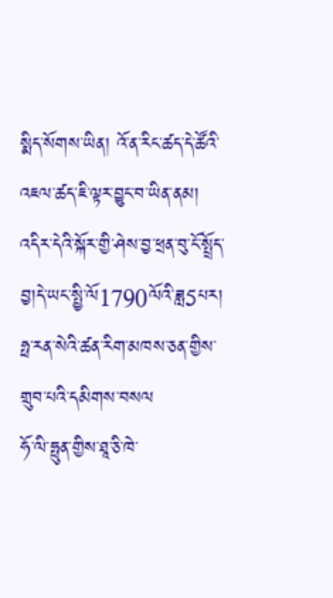སྨིད་སོགས་ཡིན། འོ་ན་རིང་ཚད་དེ་ཚོའི་འཇལ་ཚད་ཇི་ལྟར་བྱུང་བ་ཡིན་ནམ། འདིར་དེའི་སྐོར་གྱི་ཤེས་བྱ་ཕྲན་བུ་ངོ་སྤྲོད་བྱ།དེ་ཡང་སྤྱི་ལོ1790ལོའི་ཟླ5པར། ཧྥ་རན་སེའི་ཚན་རིག་མཁས་ཅན་གྱིས་གྲུབ་པའི་དམིགས་བསལ
ཧོ་ལི་ཧྥུན་གྱིས་ཐཱ་ཅི་ཁེ་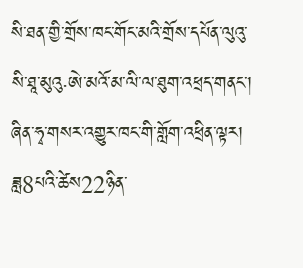སི་ཐན་གྱི་གྲོས་ཁང་གོང་མའི་གྲོས་དཔོན་ལུའུ་སི་ཐཱ་མུའུ·ཨེ་མའོ་མ་ལི་ལ་ཐུག་འཕྲད་གནང་།
ཞིན་ཧྭ་གསར་འགྱུར་ཁང་གི་གློག་འཕྲིན་ལྟར། ཟླ8པའི་ཚེས22ཉིན་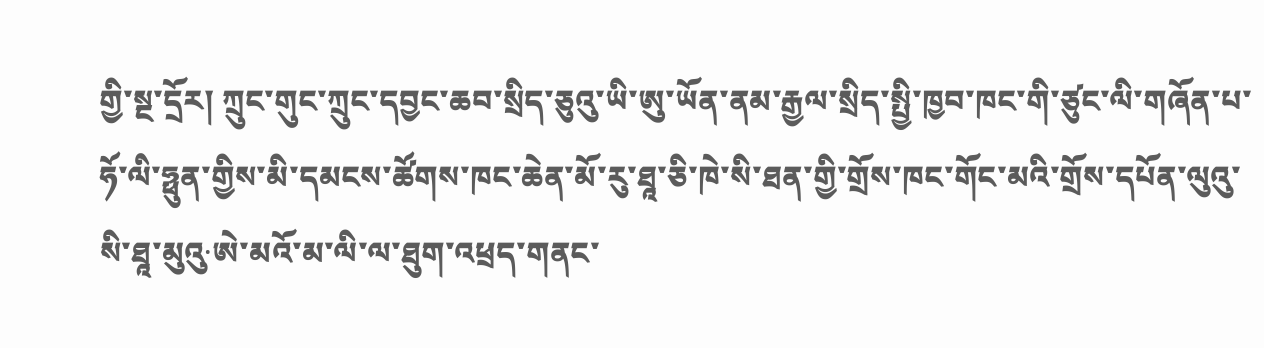གྱི་སྔ་དྲོར། ཀྲུང་གུང་ཀྲུང་དབྱང་ཆབ་སྲིད་ཅུའུ་ཡི་ཨུ་ཡོན་ནམ་རྒྱལ་སྲིད་སྤྱི་ཁྱབ་ཁང་གི་ཙུང་ལི་གཞོན་པ་ཧོ་ལི་ཧྥུན་གྱིས་མི་དམངས་ཚོགས་ཁང་ཆེན་མོ་རུ་ཐཱ་ཅི་ཁེ་སི་ཐན་གྱི་གྲོས་ཁང་གོང་མའི་གྲོས་དཔོན་ལུའུ་སི་ཐཱ་མུའུ·ཨེ་མའོ་མ་ལི་ལ་ཐུག་འཕྲད་གནང་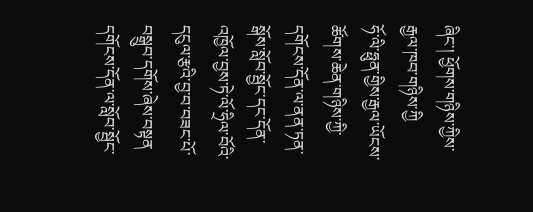ཞིང་། ཕྱོགས་གཉིས་ཀྱིས་རྒྱལ་ཁབ་གཉིས་ཀྱི
ཧོ་ལི་ཧྥུན་གྱིས་རྒྱལ་ཡོངས་ཚོགས་ཆེན་གཉིས་ཀྱི་དགོངས་དོན་ལ་ནན་ཏན་སྒོས་སློབ་སྦྱོང་དང་དོན་འཁྱོལ་བྱས་ཏེ་ལོ་ཧྲིལ་བོའི་དངུལ་རྩའི་བྱ་བ་བཟང་པོ་བསྒྲུབ་དགོས་ཞེས་བསྟན
དགོངས་དོན་ལ་སློབ་སྦྱོང་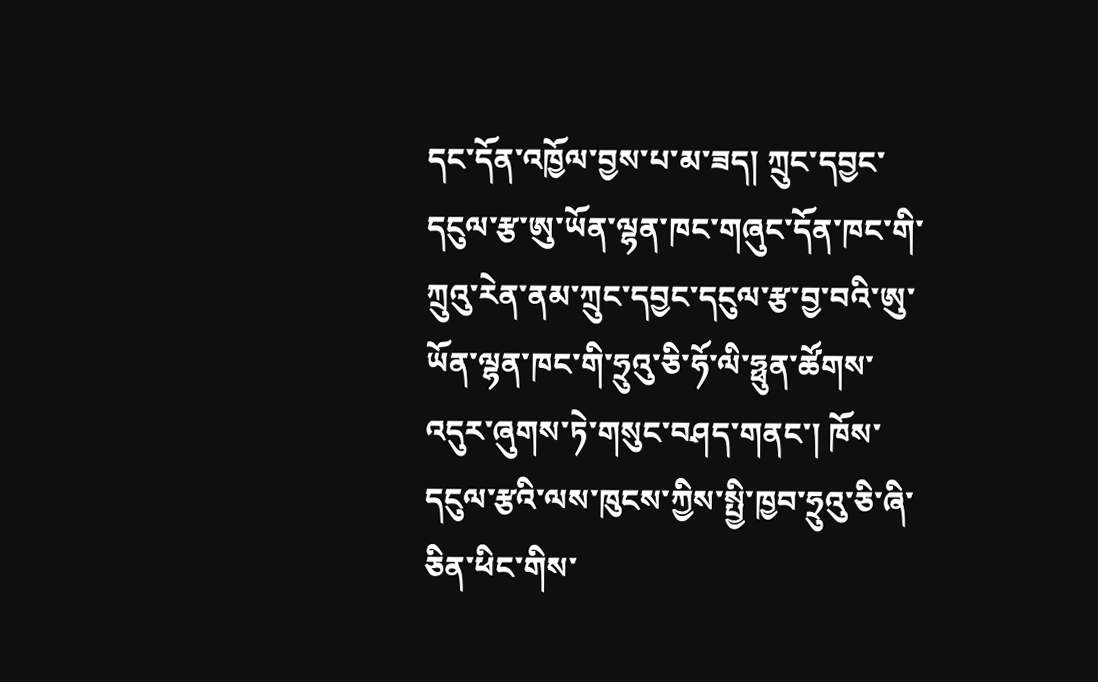དང་དོན་འཁྱོལ་བྱས་པ་མ་ཟད། ཀྲུང་དབྱང་དངུལ་རྩ་ཨུ་ཡོན་ལྷན་ཁང་གཞུང་དོན་ཁང་གི་ཀྲུའུ་རེན་ནམ་ཀྲུང་དབྱང་དངུལ་རྩ་བྱ་བའི་ཨུ་ཡོན་ལྷན་ཁང་གི་ཧྲུའུ་ཅི་ཧོ་ལི་ཧྥུན་ཚོགས་འདུར་ཞུགས་ཏེ་གསུང་བཤད་གནང་། ཁོས་དངུལ་རྩའི་ལས་ཁུངས་ཀྱིས་སྤྱི་ཁྱབ་ཧྲུའུ་ཅི་ཞི་ཅིན་ཕིང་གིས་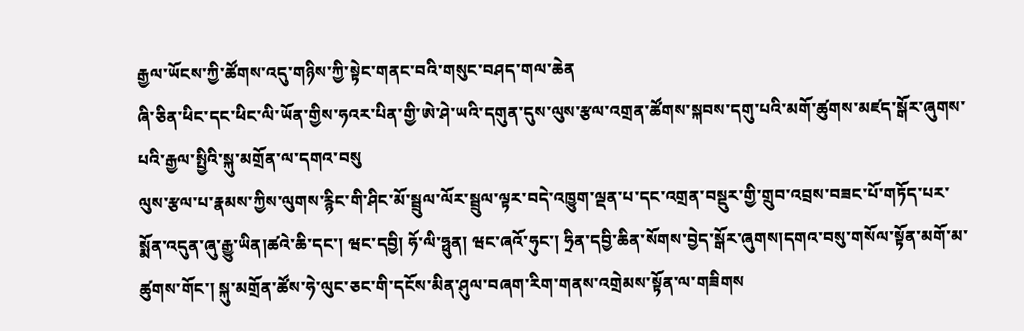རྒྱལ་ཡོངས་ཀྱི་ཚོགས་འདུ་གཉིས་ཀྱི་སྟེང་གནང་བའི་གསུང་བཤད་གལ་ཆེན
ཞི་ཅིན་ཕིང་དང་ཕིང་ལི་ཡོན་གྱིས་ཧའར་པིན་གྱི་ཨེ་ཤེ་ཡའི་དགུན་དུས་ལུས་རྩལ་འགྲན་ཚོགས་སྐབས་དགུ་པའི་མགོ་ཚུགས་མཛད་སྒོར་ཞུགས་པའི་རྒྱལ་སྤྱིའི་སྐུ་མགྲོན་ལ་དགའ་བསུ
ལུས་རྩལ་པ་རྣམས་ཀྱིས་ལུགས་རྙིང་གི་ཤིང་མོ་སྦྲུལ་ལོར་སྦྲུལ་ལྟར་བདེ་འཁྱུག་ལྡན་པ་དང་འགྲན་བསྡུར་གྱི་གྲུབ་འབྲས་བཟང་པོ་གཏོད་པར་སྨོན་འདུན་ཞུ་རྒྱུ་ཡིན།ཚའེ་ཆི་དང་། ཝང་དབྱི། ཧོ་ལི་ཧྥུན། ཝང་ཞའོ་ཧུང་། ཧྲིན་དབྱི་ཆིན་སོགས་བྱེད་སྒོར་ཞུགས།དགའ་བསུ་གསོལ་སྟོན་མགོ་མ་ཚུགས་གོང་། སྐུ་མགྲོན་ཚོས་ཧེ་ལུང་ཅང་གི་དངོས་མིན་ཤུལ་བཞག་རིག་གནས་འགྲེམས་སྟོན་ལ་གཟིགས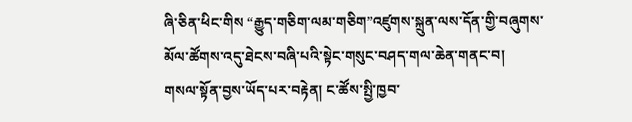ཞི་ཅིན་ཕིང་གིས “རྒྱུད་གཅིག་ལམ་གཅིག”འཛུགས་སྐྲུན་ལས་དོན་གྱི་བཞུགས་མོལ་ཚོགས་འདུ་ཐེངས་བཞི་པའི་སྟེང་གསུང་བཤད་གལ་ཆེན་གནང་བ།
གསལ་སྟོན་བྱས་ཡོད་པར་བརྟེན། ང་ཚོས་སྤྱི་ཁྱབ་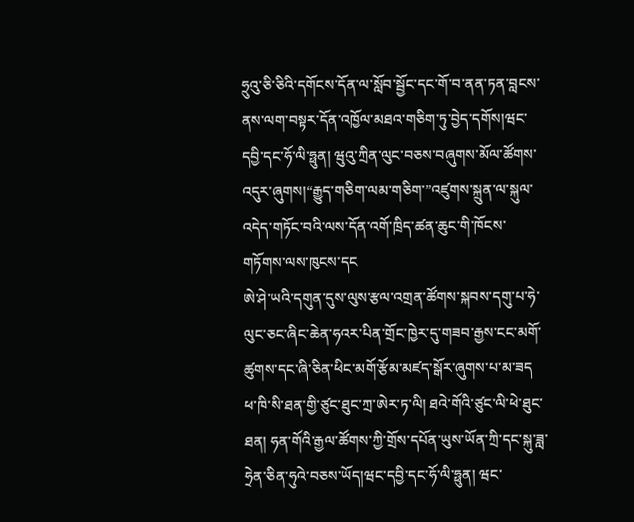ཧྲུའུ་ཅི་ཅིའི་དགོངས་དོན་ལ་སློབ་སྦྱོང་དང་གོ་བ་ནན་ཏན་བླངས་ནས་ལག་བསྟར་དོན་འཁྱོལ་མཐའ་གཅིག་ཏུ་བྱེད་དགོས།ཝང་དབྱི་དང་ཧོ་ལི་ཧྥུན། ཝུའུ་ཀྲིན་ལུང་བཅས་བཞུགས་མོལ་ཚོགས་འདུར་ཞུགས།“རྒྱུད་གཅིག་ལམ་གཅིག་”འཛུགས་སྐྲུན་ལ་སྐུལ་འདེད་གཏོང་བའི་ལས་དོན་འགོ་ཁྲིད་ཚན་ཆུང་གི་ཁོངས་གཏོགས་ལས་ཁུངས་དང
ཨེ་ཤེ་ཡའི་དགུན་དུས་ལུས་རྩལ་འགྲན་ཚོགས་སྐབས་དགུ་པ་ཧེ་ལུང་ཅང་ཞིང་ཆེན་ཧའར་པིན་གྲོང་ཁྱེར་དུ་གཟབ་རྒྱས་ངང་མགོ་ཚུགས་དང་ཞི་ཅིན་ཕིང་མགོ་རྩོམ་མཛད་སྒོར་ཞུགས་པ་མ་ཟད
ཕ་ཁི་སི་ཐན་གྱི་ཙུང་ཐུང་ཀྲ་ཨེར་ཏ་ལི། ཐའེ་གོའི་ཙུང་ལི་ཕེ་ཐུང་ཐན། ཧན་གོའི་རྒྱལ་ཚོགས་ཀྱི་གྲོས་དཔོན་ཡུས་ཡོན་ཀྲི་དང་སྐུ་ཟླ་ཧྲེན་ཅིན་ཧུའེ་བཅས་ཡོད།ཝང་དབྱི་དང་ཧོ་ལི་ཧྥུན། ཝང་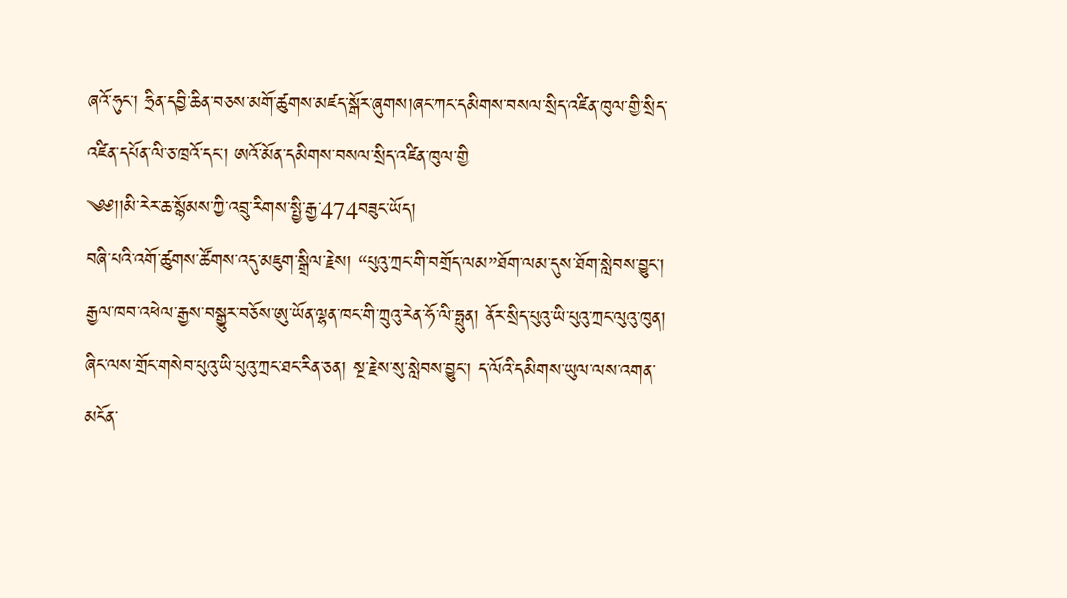ཞའོ་ཧུང་། ཧྲིན་དབྱི་ཆིན་བཅས་མགོ་ཚུགས་མཛད་སྒོར་ཞུགས།ཞང་ཀང་དམིགས་བསལ་སྲིད་འཛིན་ཁུལ་གྱི་སྲིད་འཛིན་དཔོན་ལི་ཅ་ཁྲའོ་དང་། ཨའོ་མོན་དམིགས་བསལ་སྲིད་འཛིན་ཁུལ་གྱི
༄༅།།མི་རེར་ཆ་སྙོམས་ཀྱི་འབྲུ་རིགས་སྤྱི་རྒྱ་474བཟུང་ཡོད།
བཞི་པའི་འགོ་ཚུགས་ཚོགས་འདུ་མཇུག་སྒྲིལ་རྗེས། “པུའུ་ཀྲང་གི་བགྲོད་ལམ”ཐོག་ལམ་དུས་ཐོག་སླེབས་བྱུང་། རྒྱལ་ཁབ་འཕེལ་རྒྱས་བསྒྱུར་བཅོས་ཨུ་ཡོན་ལྷན་ཁང་གི་ཀྲུའུ་རེན་ཧོ་ལི་ཧྥུན། ནོར་སྲིད་པུའུ་ཡི་པུའུ་ཀྲང་ལུའུ་ཁུན། ཞིང་ལས་གྲོང་གསེབ་པུའུ་ཡི་པུའུ་ཀྲང་ཐང་རིན་ཅན། སྔ་རྗེས་སུ་སླེབས་བྱུང་། ད་ལོའི་དམིགས་ཡུལ་ལས་འགན་མངོན་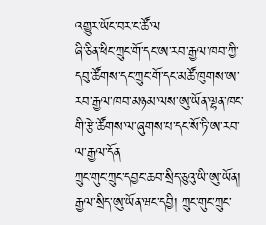འགྱུར་ཡོང་བར་ང་ཚོ་ལ
ཞི་ཅིན་ཕིང་ཀྲུང་གོ་དང་ཨ་རབ་རྒྱལ་ཁབ་ཀྱི་དབུ་ཚོགས་དང་ཀྲུང་གོ་དང་མཚོ་ཁུགས་ཨ་རབ་རྒྱལ་ཁབ་མཉམ་ལས་ཨུ་ཡོན་ལྷན་ཁང་གི་རྩེ་ཚོགས་ལ་ཞུགས་པ་དང་སོ་ཏི་ཨ་རབ་ལ་རྒྱལ་དོན
ཀྲུང་གུང་ཀྲུང་དབྱང་ཆབ་སྲིད་ཅུའུ་ཡི་ཨུ་ཡོན། རྒྱལ་སྲིད་ཨུ་ཡོན་ཝང་དབྱི། ཀྲུང་གུང་ཀྲུང་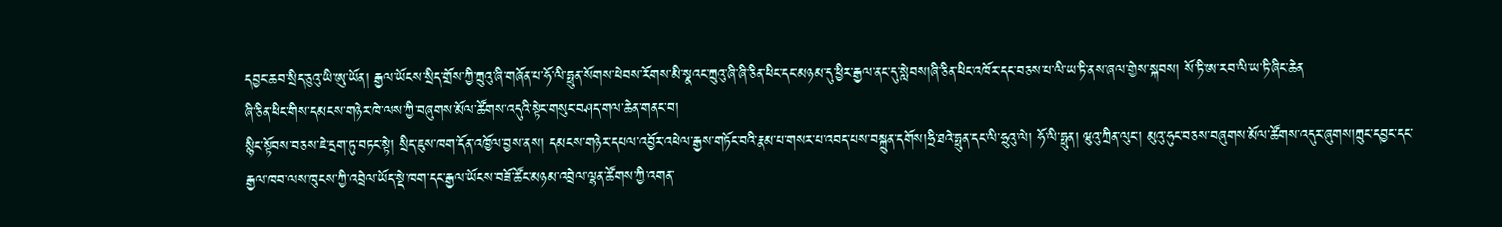དབྱང་ཆབ་སྲིད་ཅུའུ་ཡི་ཨུ་ཡོན། རྒྱལ་ཡོངས་སྲིད་གྲོས་ཀྱི་ཀྲུའུ་ཞི་གཞོན་པ་ཧོ་ལི་ཧྥུན་སོགས་ཕེབས་རོགས་མི་སྣའང་ཀྲུའུ་ཞི་ཞི་ཅིན་ཕིང་དང་མཉམ་དུ་ཕྱིར་རྒྱལ་ནང་དུ་སླེབས།ཞི་ཅིན་ཕིང་འཁོར་དང་བཅས་པ་ལི་ཡ་ཏི་ནས་ཞལ་གྱེས་སྐབས། སོ་ཏི་ཨ་རབ་ལི་ཡ་ཏི་ཞིང་ཆེན
ཞི་ཅིན་ཕིང་གིས་དམངས་གཉེར་ཁེ་ལས་ཀྱི་བཞུགས་མོལ་ཚོགས་འདུའི་སྟེང་གསུང་བཤད་གལ་ཆེན་གནང་བ།
སྙིང་སྟོབས་བཅས་ཇེ་དྲག་ཏུ་བཏང་སྟེ། སྲིད་ཇུས་ཁག་དོན་འཁྱོལ་བྱས་ནས། དམངས་གཉེར་དཔལ་འབྱོར་འཕེལ་རྒྱས་གཏོང་བའི་རྣམ་པ་གསར་པ་འབད་པས་བསྐྲུན་དགོས།ཧྲི་ཐའེ་ཧྥུན་དང་ལི་ཧྲུའུ་ལེ། ཧོ་ལི་ཧྥུན། ཝུའུ་ཀྲིན་ལུང་། མུའུ་ཧུང་བཅས་བཞུགས་མོལ་ཚོགས་འདུར་ཞུགས།ཀྲུང་དབྱང་དང་རྒྱལ་ཁབ་ལས་ཁུངས་ཀྱི་འབྲེལ་ཡོད་སྡེ་ཁག་དང་རྒྱལ་ཡོངས་བཟོ་ཚོང་མཉམ་འབྲེལ་ལྷན་ཚོགས་ཀྱི་འགན་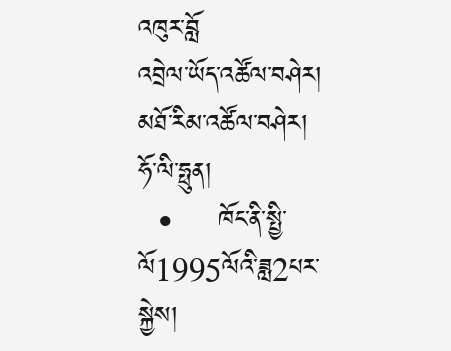འཁུར་བློ
འབྲེལ་ཡོད་འཚོལ་བཤེར།
མཐོ་རིམ་འཚོལ་བཤེར།
ཧོ་ལི་ཧྥུན།
  •     ཁོང་ནི་སྤྱི་ལོ1995ལོའི་ཟླ2པར་སྐྱེས།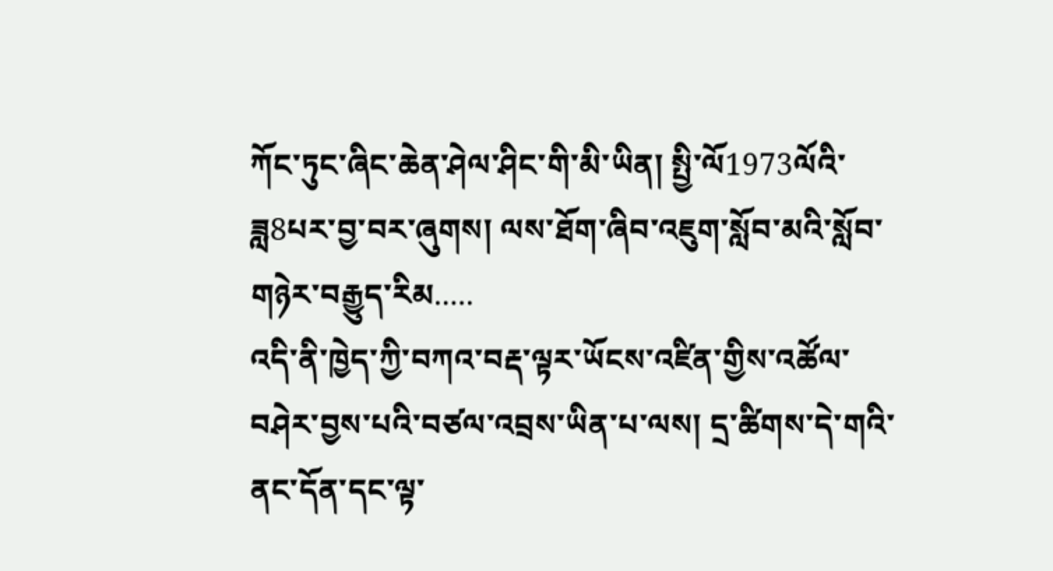ཀོང་ཏུང་ཞིང་ཆེན་ཤེལ་ཤིང་གི་མི་ཡིན། སྤྱི་ལོ1973ལོའི་ཟླ8པར་བྱ་བར་ཞུགས། ལས་ཐོག་ཞིབ་འཇུག་སློབ་མའི་སློབ་གཉེར་བརྒྱུད་རིམ.....
འདི་ནི་ཁྱེད་ཀྱི་བཀའ་བརྡ་ལྟར་ཡོངས་འཛིན་གྱིས་འཚོལ་བཤེར་བྱས་པའི་བཙལ་འབྲས་ཡིན་པ་ལས། དྲ་ཚིགས་དེ་གའི་ནང་དོན་དང་ལྟ་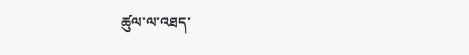ཚུལ་ལ་འཐད་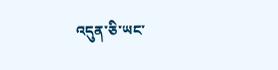འདུན་ཅི་ཡང་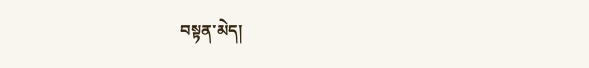བསྟན་མེད།